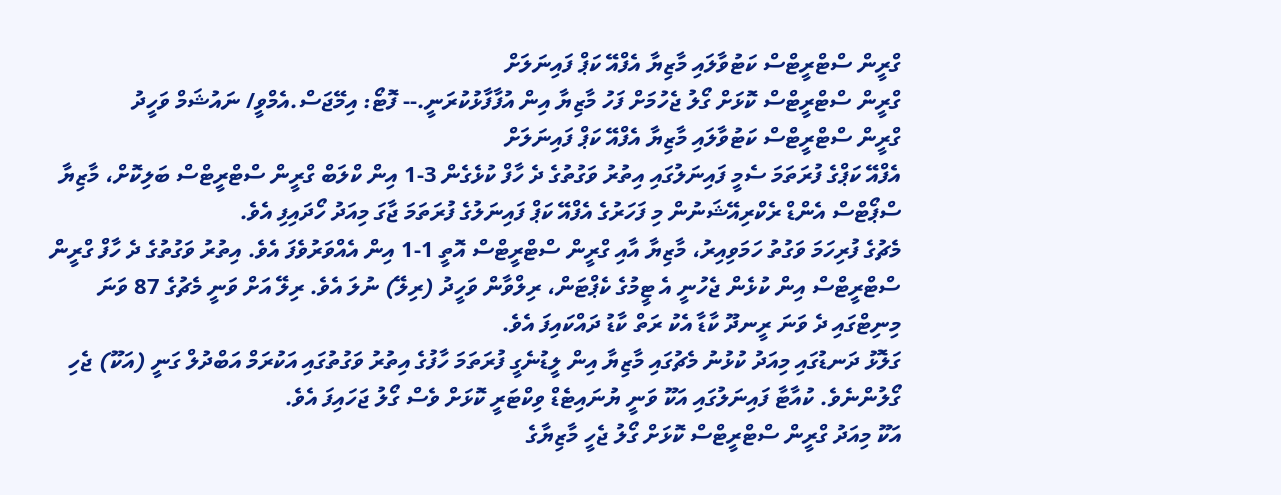ގްރީން ސްޓްރީޓްސް ކަޓުވާލައި މާޒިޔާ އެފްއޭ ކަޕް ފައިނަލަށް
ގްރީން ސްޓްރީޓްސް ކޮޅަށް ގޯލު ޖެހުމަށް ފަހު މާޒިޔާ އިން އުފާފާޅުކުރަނީ.-- ފޮޓޯ: އިމޭޖަސް.އެމްވީ/ ނައުޝަމް ވަހީދު
ގްރީން ސްޓްރީޓްސް ކަޓުވާލައި މާޒިޔާ އެފްއޭ ކަޕް ފައިނަލަށް
އެފްއޭ ކަޕްގެ ފުރަތަމަ ސެމީ ފައިނަލުގައި އިތުރު ވަގުތުގެ ދެ ހާފް ކުޅެގެން 3-1 އިން ކްލަބް ގްރީން ސްޓްރީޓްސް ބަލިކޮށް، މާޒިޔާ ސްޕޯޓްސް އެންޑް ރެކްރިއޭޝަނުން މި ފަހަރުގެ އެފްއޭ ކަޕް ފައިނަލުގެ ފުރަތަމަ ޖާގަ މިއަދު ހޯދައިފި އެވެ.
މެޗުގެ ފުރިހަމަ ވަގުތު ހަމަވިއިރު، މާޒިޔާ އާއި ގްރީން ސްޓްރީޓްސް އޮތީ 1-1 އިން އެއްވަރުވެފަ އެވެ. އިތުރު ވަގުތުގެ ދެ ހާފް ގްރީން ސްޓްރީޓްސް އިން ކުޅެން ޖެހުނީ އެ ޓީމުގެ ކެޕްޓަން، ރިލްވާން ވަހީދު (ރިލޭ) ނުލަ އެވެ. ރިލޭ އަށް ވަނީ މެޗުގެ 87 ވަނަ މިނިޓްގައި ދެ ވަނަ ރީނދޫ ކާޑާ އެކު ރަތް ކާޑު ދައްކައިފަ އެވެ.
ގަލޮޅު ދަނޑުގައި މިއަދު ކުޅުނު މެޗުގައި މާޒިޔާ އިން ލީޑުނެގީ ފުރަތަމަ ހާފުގެ އިތުރު ވަގުތުގައި އަކުރަމް އަބްދުލް ގަނީ (އަކޫ) ޖެހި ގޯލުންނެވެ. ކުއާޓާ ފައިނަލުގައި އަކޫ ވަނީ ޔުނައިޓެޑް ވިކްޓަރީ ކޮޅަށް ވެސް ގޯލު ޖަހައިފަ އެވެ.
އަކޫ މިއަދު ގްރީން ސްޓްރީޓްސް ކޮޅަށް ގޯލު ޖެހީ މާޒިޔާގެ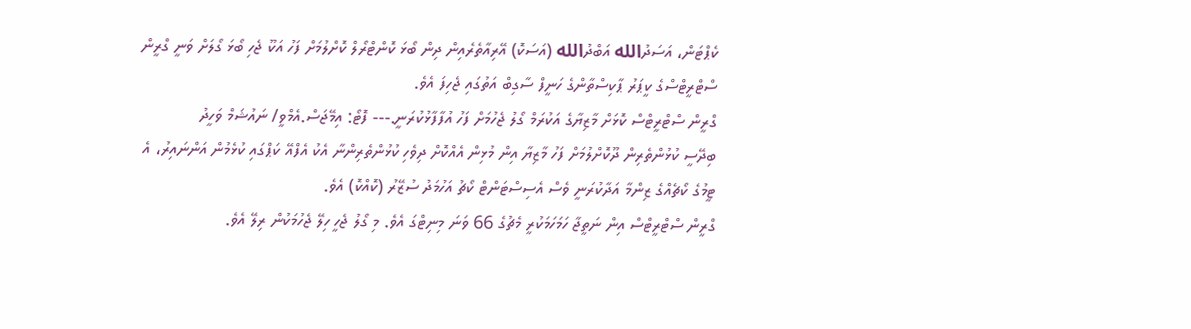ކެޕްޓަން، އަސަދުالله އަބްދުالله (އަސަކޮ) އޭރިއާތެރެއިން ދިން ބޯޅަ ކޮންޓްރޯލް ކޮށްލުމަށް ފަހު އަކޫ ޖެހި ބޯޅަ ގޯލަށް ވަނީ ގްރީން ސްޓްރީޓްސްގެ ކީޕަރު ޕާކިސްތާންގެ ހަނީފް ސާގިބް އަތުގައި ޖެހިފަ އެވެ.
ގްރީން ސްޓްރީޓްސް ކޮޅަށް މާޒިޔާގެ އަކުރަމް ގޯލު ޖެހުމަށް ފަހު އުފާފާޅުކުރަނީ.--- ފޮޓޯ: އިމޭޖަސް.އެމްވީ/ ނައުޝަމް ވަހީދު
ބިދޭސީ ކުޅުންތެރިން ދޫކޮށްލުމަށް ފަހު މާޒިޔާ އިން މުޅިން އެއްކޮށް ދިވެހި ކުޅުންތެރިންނާ އެކު އެފްއޭ ކަޕްގައި ކުޅެމުން އަންނައިރު، އެ ޓީމުގެ ކޯޗެއްގެ ޒިންމާ އަދާކުރަނީ ވެސް އެސިސްޓަންޓް ކޯޗު އަހުމަދު ސުޒޭރު (ކޮއްކޮ) އެވެ.
ގްރީން ސްޓްރީޓްސް އިން ނަތީޖާ ހަމަހަމަކުރީ މެޗުގެ 66 ވަނަ މިނިޓްގަ އެވެ. މި ގޯލު ޖެހީ ހިލޭ ޖެހުމަކުން ރިލޭ އެވެ.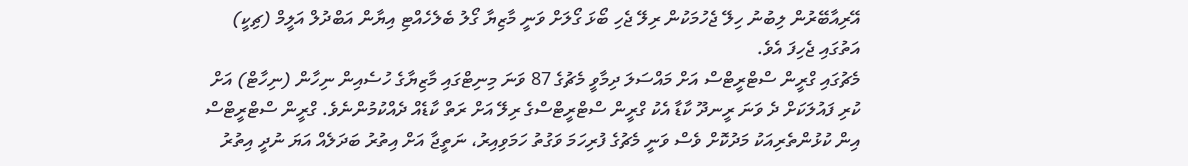އޭރިއާބޭރުން ލިބުނު ހިލޭ ޖެހުމަކުން ރިލޭ ޖެހި ބޯޅަ ގޯލަށް ވަނީ މާޒިޔާ ގޯލު ބެލެހެއްޓި އިޔާން އަބްދުލް އަލީމް (ޗިކީ) އަތުގައި ޖެހިފަ އެވެ.
މެޗުގައި ގްރީން ސްޓްރީޓްސް އަށް މައްސަލަ ދިމާވީ މެޗުގެ 87 ވަނަ މިނިޓްގައި މާޒިޔާގެ ހުސެއިން ނިހާން (ނިހާޓް) އަށް ކުރި ފައުލަކަށް ދެ ވަނަ ރީނދޫ ކާޑާ އެކު ގްރީން ސްޓްރީޓްސްގެ ރިލޭ އަށް ރަތް ކާޑެއް ދެއްކުމުންނެވެ. ގްރީން ސްޓްރީޓްސް އިން ކުޅުންތެރިއަކު މަދުކޮށް ވެސް ވަނީ މެޗުގެ ފުރިހަމަ ވަގުތު ހަމަވިއިރު، ނަތީޖާ އަށް އިތުރު ބަދަލެއް އަޔަ ނުދީ އިތުރު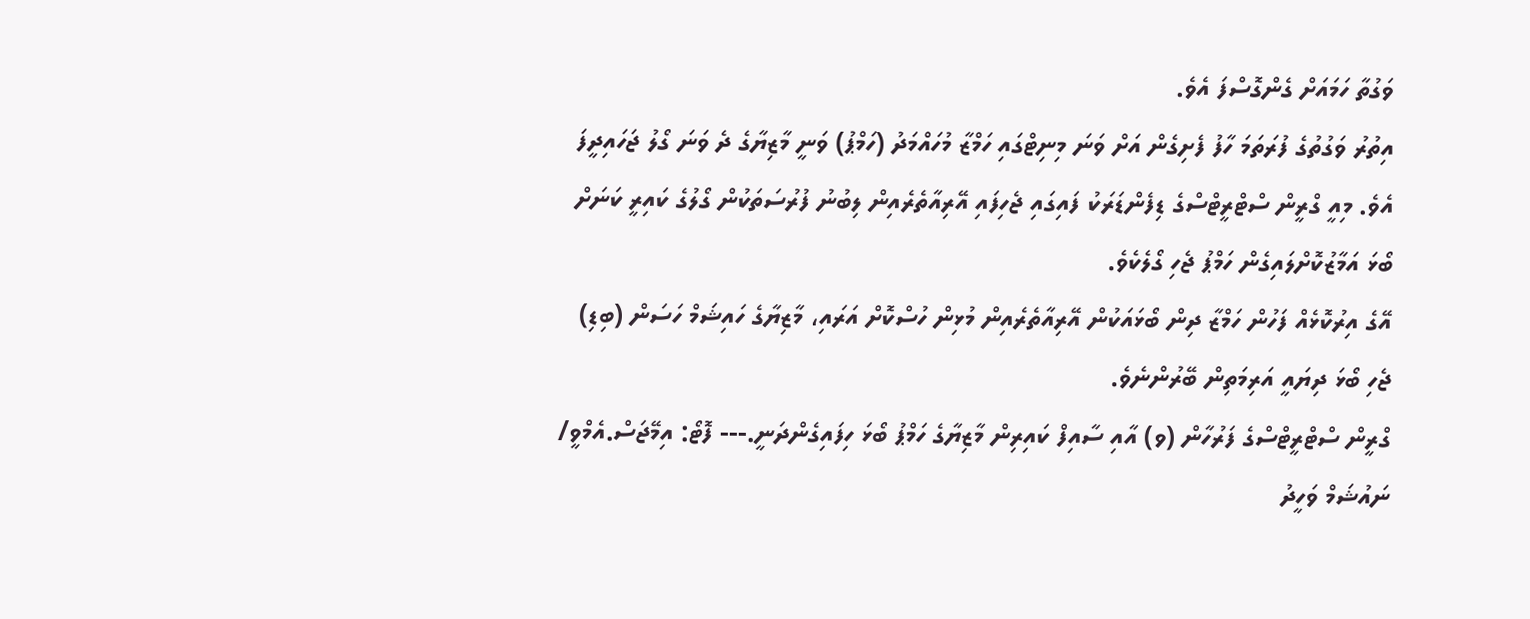ވަގުތާ ހަމައަށް ގެންގޮސްފަ އެވެ.
އިތުރު ވަގުތުގެ ފުރަތަމަ ހާފު ފެށިގެން އަށް ވަނަ މިނިޓްގައި ހަމްޒާ މުހައްމަދު (ހަމްޕު) ވަނީ މާޒިޔާގެ ދެ ވަނަ ގޯލު ޖަހައިދީފަ އެވެ. މިއީ ގްރީން ސްޓްރީޓްސްގެ ޑިފެންޑަރަކު ފައިގައި ޖެހިފައި އޭރިއާތެރެއިން ލިބުނު ފުރުސަތަކުން ގޯލުގެ ކައިރީ ކަނަށް ބޯޅަ އަމާޒުކޮށްލައިގެން ހަމްޕު ޖެހި ގޯލެކެވެ.
އޭގެ އިރުކޮޅެއް ފަހުން ހަމްޒާ ދިން ބޯޅައަކުން އޭރިއާތެރެއިން މުޅިން ހުސްކޮށް އަރައި، މާޒިޔާގެ ހައިޝަމް ހަސަން (ބިޑި) ޖެހި ބޯޅަ ދިޔައީ އަރިމަތިން ބޭރުންނެވެ.
ގްރީން ސްޓްރީޓްސްގެ ފަރުހާން (ވ) އާއި ސާއިފް ކައިރިން މާޒިޔާގެ ހަމްޕު ބޯޅަ ހިފައިގެންދަނީ.--- ފޮޓޯ: އިމޭޖަސް.އެމްވީ/ ނައުޝަމް ވަހީދު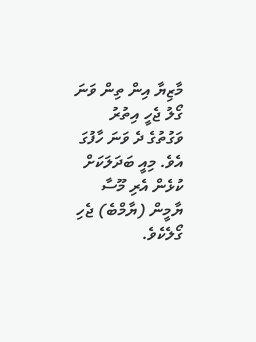މާޒިޔާ އިން ތިން ވަނަ ގޯލު ޖެހީ އިތުރު ވަގުތުގެ ދެ ވަނަ ހާފުގަ އެވެ. މިއީ ބަދަލަކަށް ކުޅެން އެރި މޫސާ ޔާމީން (ޔާމްބެ) ޖެހި ގޯލެކެވެ.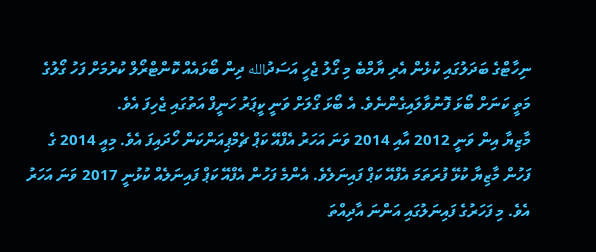ނިހާޓްގެ ބަދަލުގައި ކުޅެން އެރި ޔާމްބެ މި ގޯލު ޖެހީ އަސަދުالله ދިން ބޯޅައެއް ކޮންޓްރޯލް ކުރުމަށް ފަހު ގޯލުގެ މަތީ ކަނަށް ބޯޅަ ފޮނުވާލައިގެންނެވެ. އެ ބޯޅަ ގޯލަށް ވަނީ ކީޕަރު ހަނީފް އަތުގައި ޖެހިފަ އެވެ.
މާޒިޔާ އިން ވަނީ 2012 އާއި 2014 ވަނަ އަހަރު އެފްއޭ ކަޕް ޗެމްޕިއަންކަން ހޯދައިފަ އެވެ. މިއީ 2014 ގެ ފަހުން މާޒިޔާ ކުޅޭ ފުރަތަމަ އެފްއޭ ކަޕް ފައިނަލެވެ. އެންމެ ފަހުން އެފްއޭ ކަޕް ފައިނަލެއް ކުޅުނީ 2017 ވަނަ އަހަރު އެވެ. މި ފަހަރުގެ ފައިނަލުގައި އަންނަ އާދިއްތަ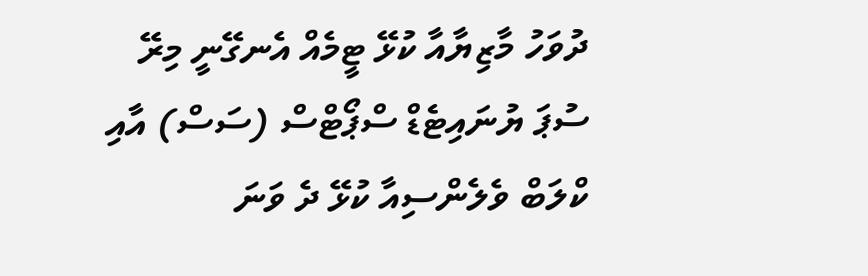ދުވަހު މާޒިޔާއާ ކުޅޭ ޓީމެއް އެނގޭނީ މިރޭ ސުޕަ ޔުނައިޓެޑް ސްޕޯޓްސް (ސަސް) އާއި ކްލަބް ވެލެންސިއާ ކުޅޭ ދެ ވަނަ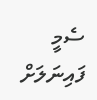ސެމީ ފައިނަލަށް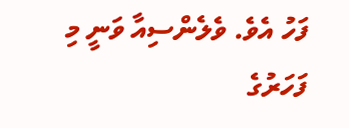ފަހު އެވެ. ވެލެންސިއާ ވަނީ މި ފަހަރުގެ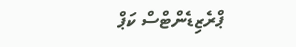ޕްރެޒިޑެންޓްސް ކަޕް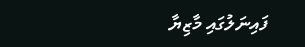ފައިނަލުގައި މާޒިޔާ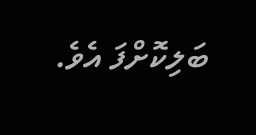ބަލިކޮށްފަ އެވެ.